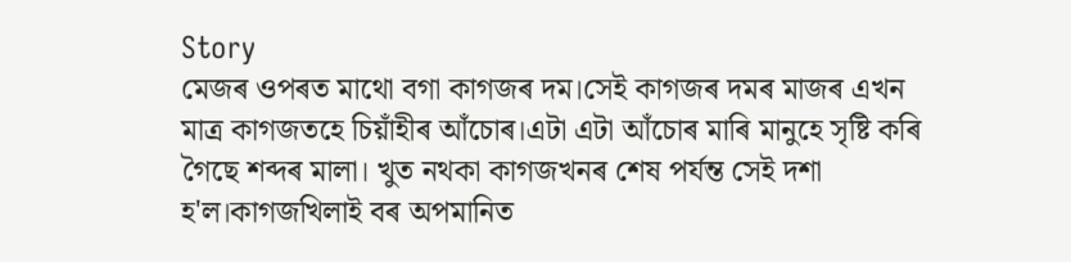Story
মেজৰ ওপৰত মাথো বগা কাগজৰ দম।সেই কাগজৰ দমৰ মাজৰ এখন মাত্ৰ কাগজতহে চিয়াঁহীৰ আঁচোৰ।এটা এটা আঁচোৰ মাৰি মানুহে সৃষ্টি কৰি গৈছে শব্দৰ মালা। খুত নথকা কাগজখনৰ শেষ পৰ্যন্ত সেই দশা হ'ল।কাগজখিলাই বৰ অপমানিত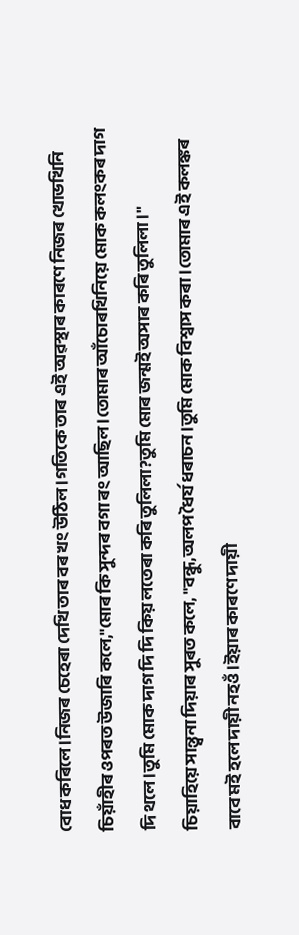বোধ কৰিলে।নিজৰ চেহেৰা দেখি তাৰ বৰ খং উঠিল।গতিকে তাৰ এই অৱস্থাৰ কাৰণে নিজৰ খোভখিনি চিয়াঁহীৰ ওপৰত উজাৰি কলে,"মোৰ কি সুন্দৰ বগা ৰং আছিল।তোমাৰ আঁচোৰখিনিয়ে মোক কলংকৰ দাগ দি থলে।তুমি মোক দাগ দি দি কিয় লতেৰা কৰি তুলিলা?তুমি মোৰ জন্মই অসাৰ কৰি তুলিলা।"
চিয়াহিয়ে সান্ত্বনা দিয়াৰ সুৰত কলে, "বন্ধু,অলপ ধৈৰ্য ধৰাচন।তুমি মোক বিশ্বাস কৰা।তোমাৰ এই কলঙ্কৰ বাবে মই হলে দায়ী নহওঁ।ইয়াৰ কাৰণে দায়ী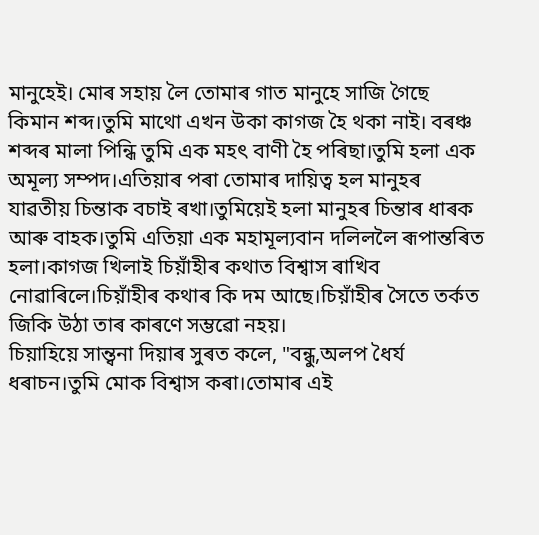মানুহেই। মোৰ সহায় লৈ তোমাৰ গাত মানুহে সাজি গৈছে কিমান শব্দ।তুমি মাথো এখন উকা কাগজ হৈ থকা নাই। বৰঞ্চ শব্দৰ মালা পিন্ধি তুমি এক মহৎ বাণী হৈ পৰিছা।তুমি হলা এক অমূল্য সম্পদ।এতিয়াৰ পৰা তোমাৰ দায়িত্ব হল মানুহৰ যাৱতীয় চিন্তাক বচাই ৰখা।তুমিয়েই হলা মানুহৰ চিন্তাৰ ধাৰক আৰু বাহক।তুমি এতিয়া এক মহামূল্যবান দলিললৈ ৰূপান্তৰিত হলা।কাগজ খিলাই চিয়াঁহীৰ কথাত বিশ্বাস ৰাখিব নোৱাৰিলে।চিয়াঁহীৰ কথাৰ কি দম আছে।চিয়াঁহীৰ সৈতে তৰ্কত জিকি উঠা তাৰ কাৰণে সম্ভৱো নহয়।
চিয়াহিয়ে সান্ত্বনা দিয়াৰ সুৰত কলে, "বন্ধু,অলপ ধৈৰ্য ধৰাচন।তুমি মোক বিশ্বাস কৰা।তোমাৰ এই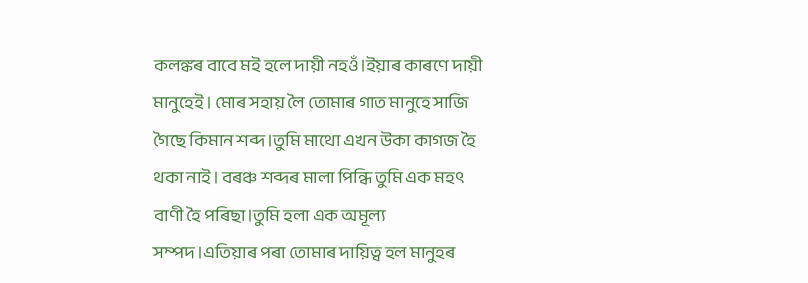কলঙ্কৰ বাবে মই হলে দায়ী নহওঁ।ইয়াৰ কাৰণে দায়ী মানুহেই। মোৰ সহায় লৈ তোমাৰ গাত মানুহে সাজি গৈছে কিমান শব্দ।তুমি মাথো এখন উকা কাগজ হৈ থকা নাই। বৰঞ্চ শব্দৰ মালা পিন্ধি তুমি এক মহৎ বাণী হৈ পৰিছা।তুমি হলা এক অমূল্য সম্পদ।এতিয়াৰ পৰা তোমাৰ দায়িত্ব হল মানুহৰ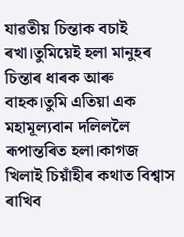যাৱতীয় চিন্তাক বচাই ৰখা।তুমিয়েই হলা মানুহৰ চিন্তাৰ ধাৰক আৰু বাহক।তুমি এতিয়া এক মহামূল্যবান দলিললৈ ৰূপান্তৰিত হলা।কাগজ খিলাই চিয়াঁহীৰ কথাত বিশ্বাস ৰাখিব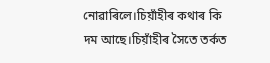নোৱাৰিলে।চিয়াঁহীৰ কথাৰ কি দম আছে।চিয়াঁহীৰ সৈতে তৰ্কত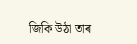জিকি উঠা তাৰ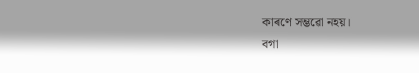কাৰণে সম্ভৱো নহয়।
বগা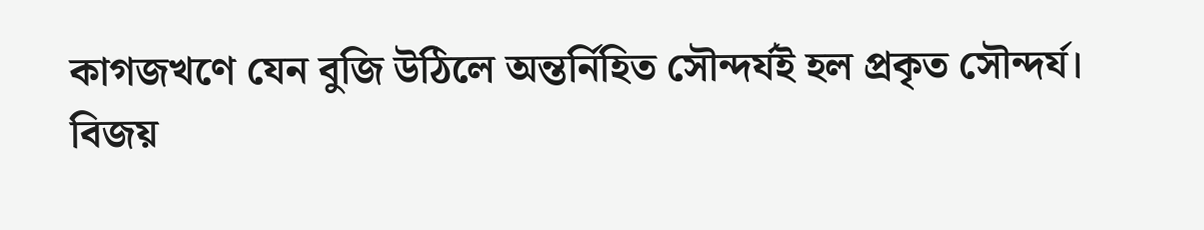কাগজখণে যেন বুজি উঠিলে অন্তৰ্নিহিত সৌন্দৰ্যই হল প্ৰকৃত সৌন্দৰ্য।
বিজয়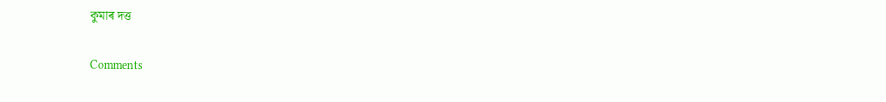কুমাৰ দত্ত

Comments